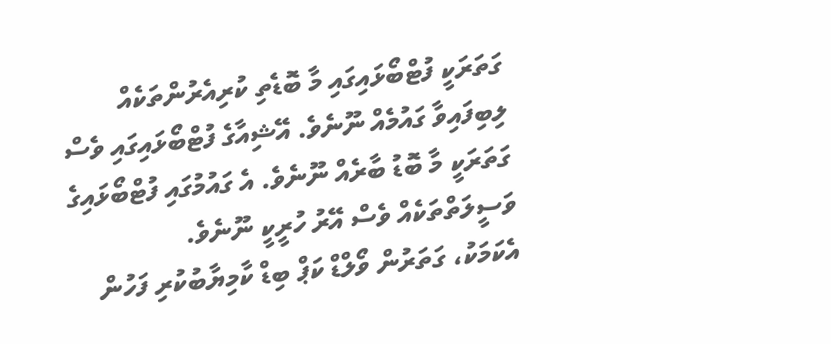ގަތަރަކީ ފުޓްބޯޅައިގައި މާ ބޮޑެތި ކުރިއެރުންތަކެއް ލިބިފައިވާ ގައުމެއް ނޫނެވެ. އޭޝިއާގެ ފުޓްބޯޅައިގައި ވެސް ގަތަރަކީ މާ ބޮޑު ބާރެއް ނޫނެވެ. އެ ގައުމުގައި ފުޓްބޯޅައިގެ ވަސީލަތްތަކެއް ވެސް އޭރު ހުރީކީ ނޫނެވެ.
އެކަމަކު، ގަތަރުން ވޯލްޑް ކަޕް ބިޑް ކާމިޔާބުކުރި ފަހުން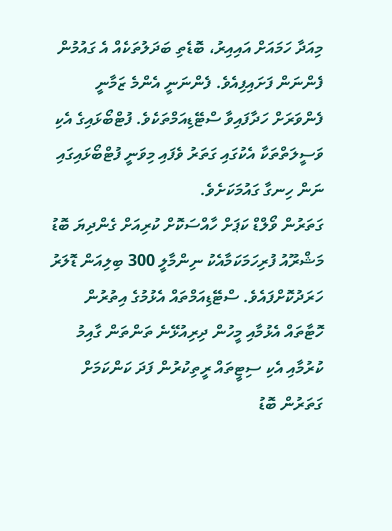މިއަދާ ހަމައަށް އައިއިރު، ބޮޑެތި ބަދަލުތަކެއް އެ ގައުމުން ފެންނަން ފަށައިފިއެވެ. ފެންނަނީ އެންމެ ޒަމާނީ ފެންވަރަށް ހަދާފައިވާ ސްޓޭޑިއަމްތަކެވެ. ފުޓްބޯޅައިގެ އެކި ވަސީލަތްތަކާ އެކުގައި ގަތަރު ވެފައި މިވަނީ ފުޓްބޯޅައިގައި ނަން ހިނގާ ގައުމަކަށެވެ.
ގަތަރުން ވޯލްޑް ކަޕަށް ހާއްސަކޮށް ކުރިއަށް ގެންދިޔަ ބޮޑު މަޝްރޫއު ފުރިހަމަކަމާއެކު ނިންމާލީ 300 ބިލިއަން ޑޮލަރު ހަރަދުކޮށްފައެވެ. ސްޓޭޑިއަމްތައް އެޅުމުގެ އިތުރުން ހޮޓާތައް އެޅުމާއި މީހުން ދިރިއުޅޭނެ ތަންތަން ގާއިމު ކުރުމާއި އެކި ސިޓީތައް ރީތިކުރުން ފަދަ ކަންކަމަށް ގަތަރުން ބޮޑު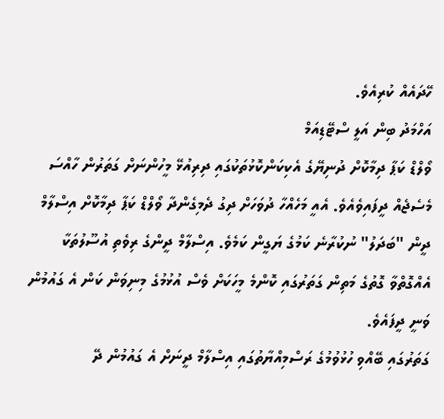ހޭދައެއް ކުރިއެވެ.
އަހްމަދު ބިން އަލީ ސްޓޭޑިއަމް
ވޯލްޑް ކަޕާ ދިމާކޮށް ދުނިޔޭގެ އެކިކަންކޮޅުތަކުގައި ދިރިއުޅޭ މީހުންނަށް ގަތަރުން ހާއްސަ މެސެޖެއް ދީފައިވެއެވެ. އެއީ މަހެއްހާ ދުވަހަށް ދިގު ދެމިގެންދާ ވޯލްޑް ކަޕާ ދިމާކޮށް އިސްލާމް ދީން "ބަދަލު" ނުކުރާނެ ކަމުގެ ޔަގީން ކަމެވެ. އިސްލާމް ދީންގެ ރިވެތި އުސޫލުތަކާ އެއްގޮތްވާ ގޮތުގެ މަތިން ގަތަރުގައި ކޮންމެ މީހަކަށް ވެސް އުޅުމުގެ މިނިވަން ކަން އެ ގައުމުން ވަނީ ދީފައެވެ.
ގަތަރުގައި ބޭއްވި ހުޅުވުމުގެ ރަސްމިއްޔާތުގައި އިސްލާމް ދީނަށް އެ ގައުމުން ދޭ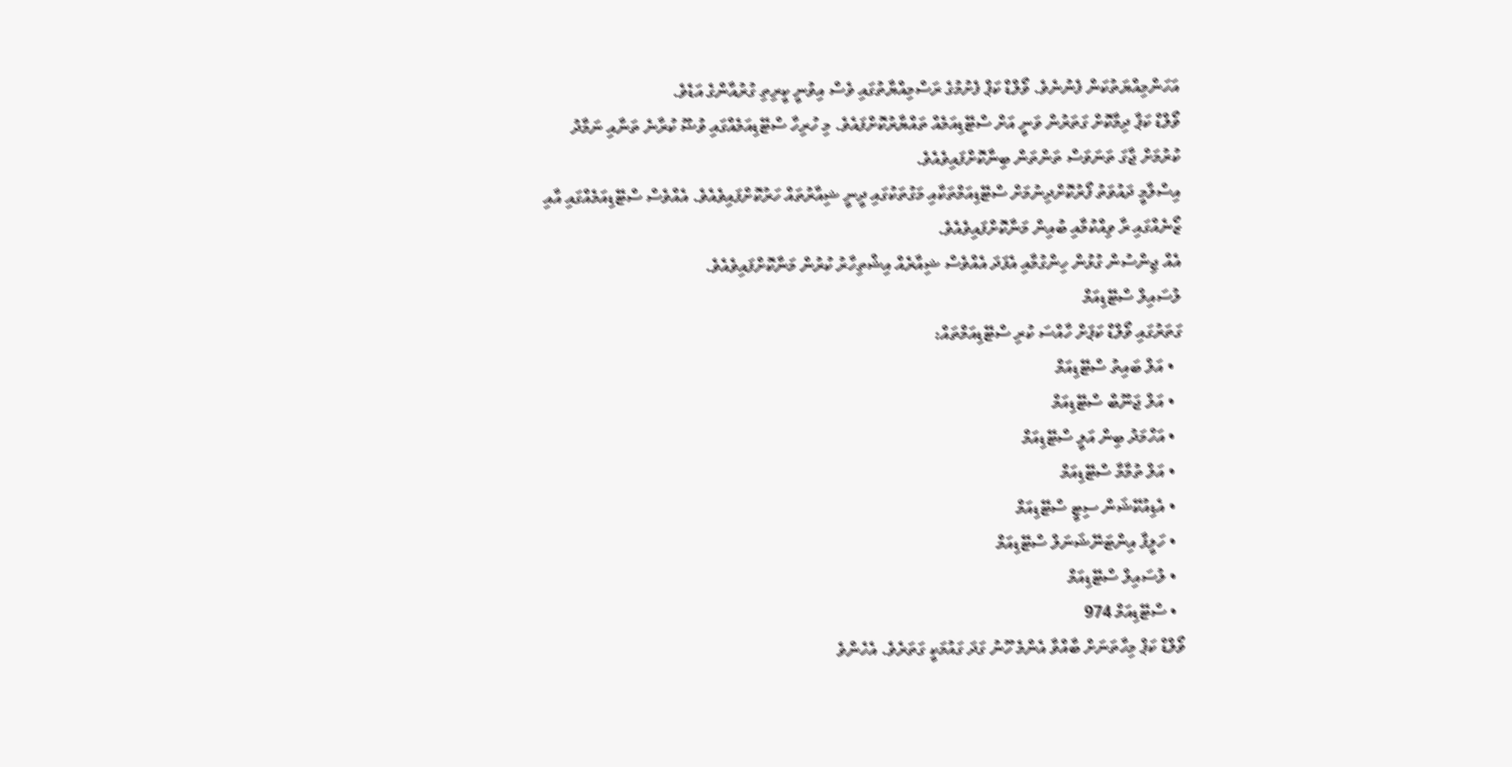އަހަންމިއްޔަތުކަން ފެނުނެވެ. ވޯލްޑް ކަޕް ފެށުމުގެ ރަސްމިއްޔާތުގައި ވެސް އިވުނީ ކީރިތި ގުރުއާންގެ އަޑެވެ.
ވޯލްޑް ކަޕާ ދިމާކޮށް ގަތަރުން ވަނީ އަށް ސްޓޭޑިއަމެއް ތައްޔާރުކޮށްފައެވެ. މި ހުރިހާ ސްޓޭޑިއަމެއްގައި ވުޟޫ ކުރާނެ ތަނާއި ނަމާދު ކުރުމަށް ޖާގަ ތަނަވަސް ތަންތަން ބިނާކޮށްފައިވެއެވެ.
އިސްލާމީ ދައުވަތު ފޯރުކޮށްދިނުމަށް ސްޓޭޑިއަމްތަކާއި މަގުތަކުގައި ދީނީ ޝިއާރުތައް ހަރުކޮށްފައިވެއެވެ. އެއްވެސް ސްޓޭޑިއަމެއްގައި އާއި ޒޯނެއްގައި ރާ ވިއްކުމާއި ބުއިން މަނާކޮށްފައިވެއެވެ.
އެއް ޖިންސުން ގުޅުން ހިންގުމާއި އެފަދަ އެއްވެސް ޝިއާރެއް އިޝްތިހާރު ކުރުން މަނާކޮށްފައިވެއެވެ.
ލުސައިލް ސްޓޭޑިއަމް
ގަތަރުގައި ވޯލްޑް ކަޕަށް ހާއްސަ ކުރި ސްޓޭޑިއަމްތައް:
  • އަލް ބައިތު ސްޓޭޑިއަމް
  • އަލް ޖަނޫބް ސްޓޭޑިއަމް
  • އަހްމަދު ބިން އަލީ ސްޓޭޑިއަމް
  • އަލް ތުމާމާ ސްޓޭޑިއަމް
  • އެޑިއުކޭޝަން ސިޓީ ސްޓޭޑިއަމް
  • ހަލީފާ އިންޓަނޭޝަނަލް ސްޓޭޑިއަމް
  • ލުސައިލް ސްޓޭޑިއަމް
  • ސްޓޭޑިއަމް 974
ވޯލްޑް ކަޕް މިހާތަނަށް ބާއްވާ އެންމެ ހޫނު ގަދަ ގައުމަކީ ގަތަރެވެ. އެހެންވެ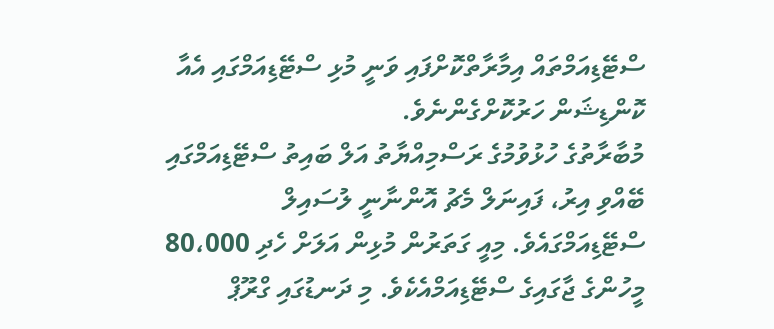ސްޓޭޑިއަމްތައް އިމާރާތްކޮށްފައި ވަނީ މުޅި ސްޓޭޑިއަމްގައި އެއާ ކޮންޑިޝަން ހަރުކޮށްގެންނެވެ.
މުބާރާތުގެ ހުޅުވުމުގެ ރަސްމިއްޔާތު އަލް ބައިތު ސްޓޭޑިއަމްގައި ބޭއްވި އިރު، ފައިނަލް މެޗު އޮންނާނީ ލުސައިލް ސްޓޭޑިއަމްގައެވެ. މިއީ ގަތަރުން މުޅިން އަލަށް ހެދި 80،000 މީހުންގެ ޖާގައިގެ ސްޓޭޑިއަމްއެކެވެ. މި ދަނޑުގައި ގްރޫޕް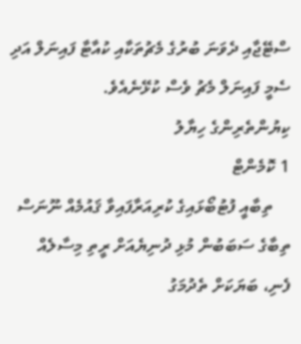ސްޓޭޖާއި ދެވަނަ ބުރުގެ މެޗުތަކާއި ކުއާޓާ ފައިނަލް އަދި ސެމީ ފައިނަލް މެޗު ވެސް ކުޅޭނެއެވެ.
ކިޔުންތެރިންގެ ހިޔާލު
1 ކޮމެންޓް
    ތިބާއީ ފުޓުބޯޅައިގެ ކުރިއަރާފައިވާ ޤައުމެއް ނޫނަސް ތިބާގެ ސަބަބުން މުޅި ދުނިޔެއަށް ރީތި މިސާލެއް ފެނި، ބަޔަކަށް ތެދުމަގު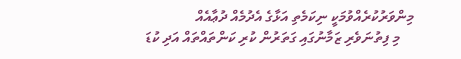މިންވަރުކުރެއްވުމަކީ ނިކަމެތި އަޅާގެ އެދުމެއް ދުޢާއެއް
    މި ފިތުނަވެރި ޒަމާނުގައި ގަތަރުން ކުރި ކަންތައްތައް އަދި ކުޑަ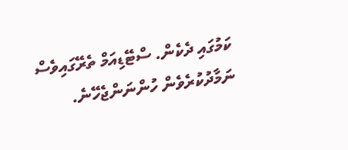ކަމުގައި ދެކެން. ސްޓޭޑިއަމް ތެރޭގައިވެސް ނަމާދުކުރެވެން ހުންނަންޖެހޭނެ.